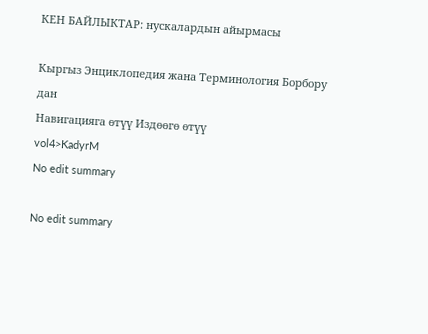КЕН БАЙЛЫКТАР: нускалардын айырмасы

Кыргыз Энциклопедия жана Терминология Борбору дан
Навигацияга өтүү Издөөгө өтүү
vol4>KadyrM
No edit summary

No edit summary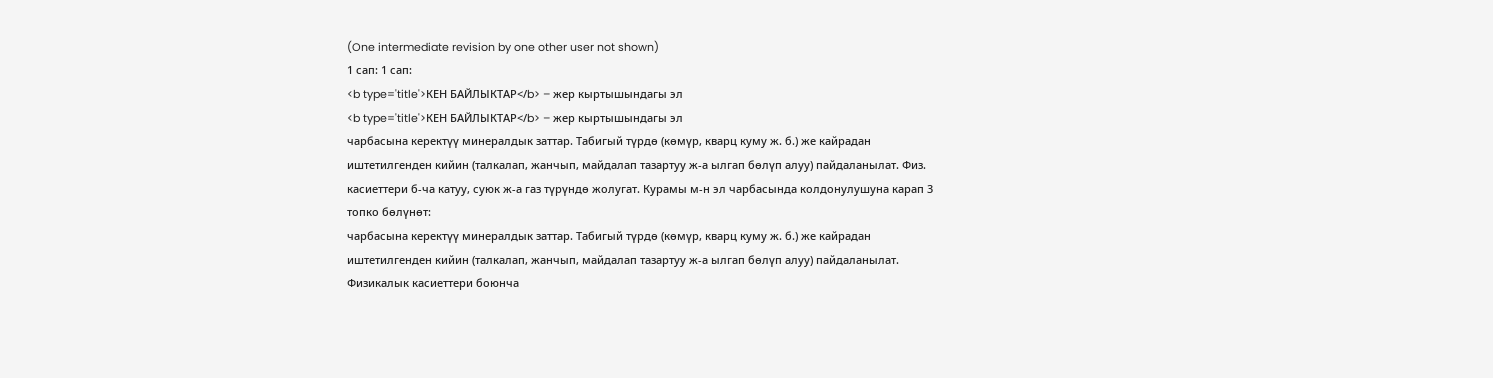(One intermediate revision by one other user not shown)
1 сап: 1 сап:
<b type='title'>КЕН БАЙЛЫКТАР</b> – жер кыртышындагы эл
<b type='title'>КЕН БАЙЛЫКТАР</b> – жер кыртышындагы эл
чарбасына керектүү минералдык заттар. Табигый түрдө (көмүр, кварц куму ж. б.) же кайрадан иштетилгенден кийин (талкалап, жанчып, майдалап тазартуу ж-а ылгап бөлүп алуу) пайдаланылат. Физ. касиеттери б-ча катуу, суюк ж-а газ түрүндө жолугат. Курамы м-н эл чарбасында колдонулушуна карап 3 топко бөлүнөт:
чарбасына керектүү минералдык заттар. Табигый түрдө (көмүр, кварц куму ж. б.) же кайрадан иштетилгенден кийин (талкалап, жанчып, майдалап тазартуу ж-а ылгап бөлүп алуу) пайдаланылат. Физикалык касиеттери боюнча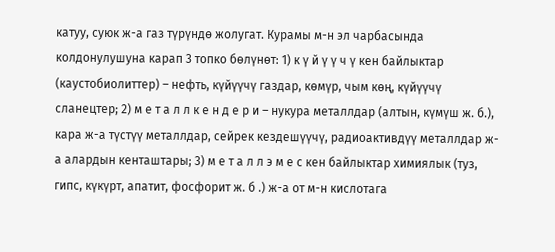катуу, суюк ж-а газ түрүндө жолугат. Курамы м-н эл чарбасында колдонулушуна карап 3 топко бөлүнөт: 1) к ү й ү ү ч ү кен байлыктар (каустобиолиттер) – нефть, күйүүчү газдар, көмүр, чым көң, күйүүчү сланецтер; 2) м е т а л л к е н д е р и – нукура металлдар (алтын, күмүш ж. б.), кара ж-а түстүү металлдар, сейрек кездешүүчү, радиоактивдүү металлдар ж-а алардын кенташтары; 3) м е т а л л э м е с кен байлыктар химиялык (туз, гипс, күкүрт, апатит, фосфорит ж. б .) ж-а от м-н кислотага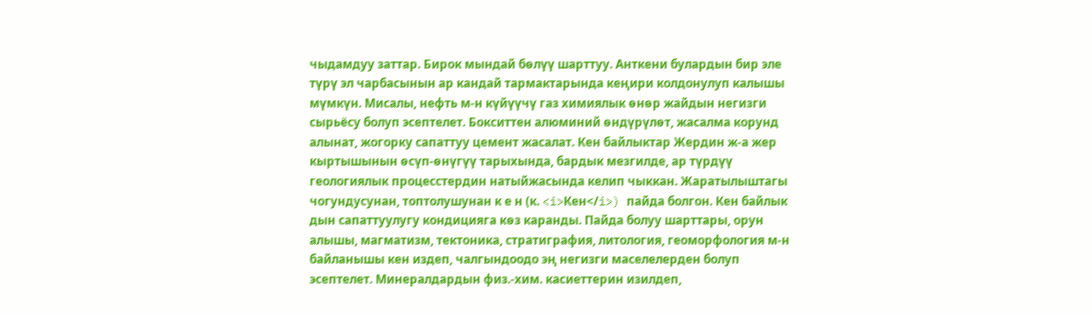чыдамдуу заттар. Бирок мындай бөлүү шарттуу. Анткени булардын бир эле түрү эл чарбасынын ар кандай тармактарында кеңири колдонулуп калышы мүмкүн. Мисалы, нефть м-н күйүүчү газ химиялык өнөр жайдын негизги сырьёсу болуп эсептелет. Бокситтен алюминий өндүрүлөт, жасалма корунд алынат, жогорку сапаттуу цемент жасалат. Кен байлыктар Жердин ж-а жер кыртышынын өсүп-өнүгүү тарыхында, бардык мезгилде, ар түрдүү геологиялык процесстердин натыйжасында келип чыккан. Жаратылыштагы чогундусунан, топтолушунан к е н (к. <i>Кен</i>) пайда болгон. Кен байлык  дын сапаттуулугу кондицияга көз каранды. Пайда болуу шарттары, орун алышы, магматизм, тектоника, стратиграфия, литология, геоморфология м-н байланышы кен издеп, чалгындоодо эң негизги маселелерден болуп эсептелет. Минералдардын физ.-хим. касиеттерин изилдеп,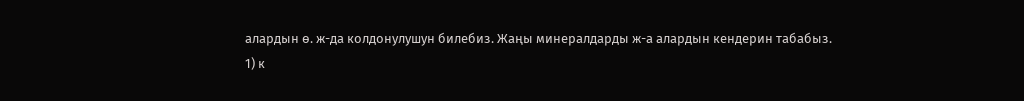алардын ө. ж-да колдонулушун билебиз. Жаңы минералдарды ж-а алардын кендерин табабыз.
1) к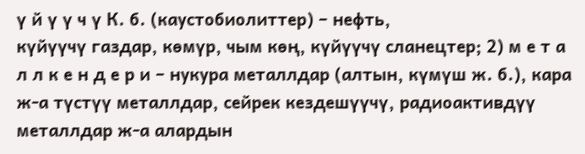ү й ү ү ч ү К. б. (каустобиолиттер) – нефть,
күйүүчү газдар, көмүр, чым көң, күйүүчү сланецтер; 2) м е т а л л к е н д е р и – нукура металлдар (алтын, күмүш ж. б.), кара ж-а түстүү металлдар, сейрек кездешүүчү, радиоактивдүү металлдар ж-а алардын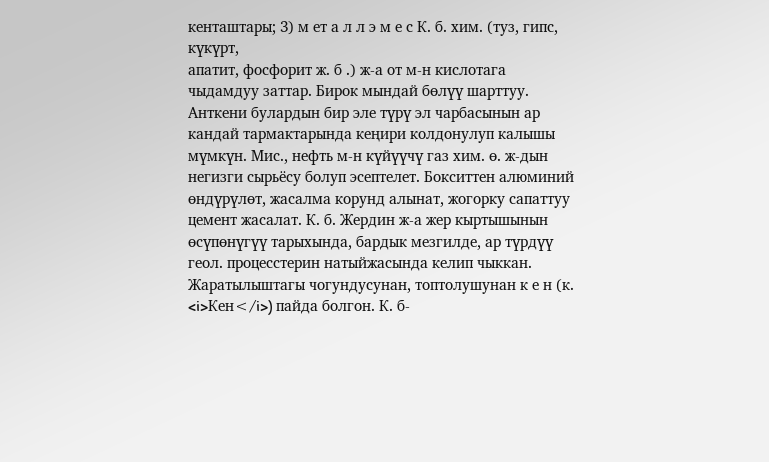кенташтары; 3) м ет а л л э м е с К. б. хим. (туз, гипс, күкүрт,
апатит, фосфорит ж. б .) ж-а от м-н кислотага
чыдамдуу заттар. Бирок мындай бөлүү шарттуу. Анткени булардын бир эле түрү эл чарбасынын ар кандай тармактарында кеңири колдонулуп калышы мүмкүн. Мис., нефть м-н күйүүчү газ хим. ө. ж-дын негизги сырьёсу болуп эсептелет. Бокситтен алюминий өндүрүлөт, жасалма корунд алынат, жогорку сапаттуу цемент жасалат. К. б. Жердин ж-а жер кыртышынын өсүпөнүгүү тарыхында, бардык мезгилде, ар түрдүү
геол. процесстерин натыйжасында келип чыккан. Жаратылыштагы чогундусунан, топтолушунан к е н (к. <i>Кен</i>) пайда болгон. К. б-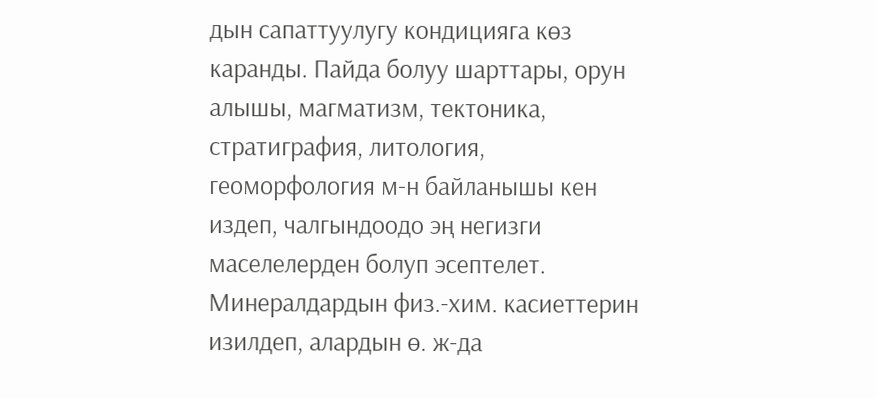дын сапаттуулугу кондицияга көз каранды. Пайда болуу шарттары, орун алышы, магматизм, тектоника, стратиграфия, литология, геоморфология м-н байланышы кен издеп, чалгындоодо эң негизги маселелерден болуп эсептелет. Минералдардын физ.-хим. касиеттерин изилдеп, алардын ө. ж-да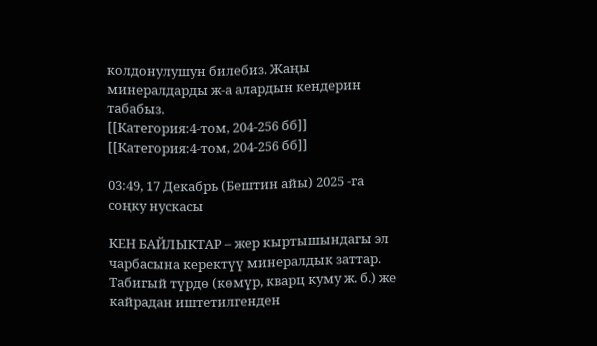колдонулушун билебиз. Жаңы минералдарды ж-а алардын кендерин табабыз.
[[Категория:4-том, 204-256 бб]]
[[Категория:4-том, 204-256 бб]]

03:49, 17 Декабрь (Бештин айы) 2025 -га соңку нускасы

КЕН БАЙЛЫКТАР – жер кыртышындагы эл чарбасына керектүү минералдык заттар. Табигый түрдө (көмүр, кварц куму ж. б.) же кайрадан иштетилгенден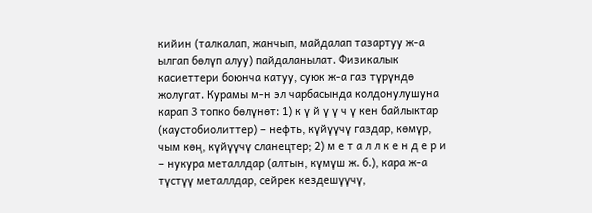кийин (талкалап, жанчып, майдалап тазартуу ж-а ылгап бөлүп алуу) пайдаланылат. Физикалык касиеттери боюнча катуу, суюк ж-а газ түрүндө жолугат. Курамы м-н эл чарбасында колдонулушуна карап 3 топко бөлүнөт: 1) к ү й ү ү ч ү кен байлыктар (каустобиолиттер) – нефть, күйүүчү газдар, көмүр, чым көң, күйүүчү сланецтер; 2) м е т а л л к е н д е р и – нукура металлдар (алтын, күмүш ж. б.), кара ж-а түстүү металлдар, сейрек кездешүүчү,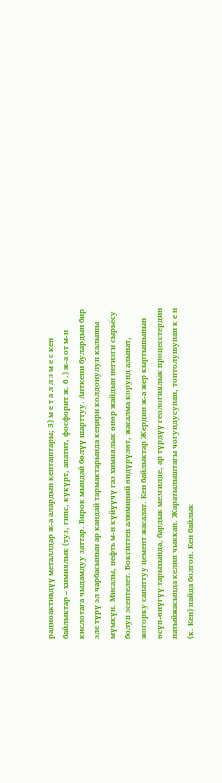радиоактивдүү металлдар ж-а алардын кенташтары; 3) м е т а л л э м е с кен байлыктар – химиялык (туз, гипс, күкүрт, апатит, фосфорит ж. б .) ж-а от м-н кислотага чыдамдуу заттар. Бирок мындай бөлүү шарттуу. Анткени булардын бир эле түрү эл чарбасынын ар кандай тармактарында кеңири колдонулуп калышы мүмкүн. Мисалы, нефть м-н күйүүчү газ химиялык өнөр жайдын негизги сырьёсу болуп эсептелет. Бокситтен алюминий өндүрүлөт, жасалма корунд алынат, жогорку сапаттуу цемент жасалат. Кен байлыктар Жердин ж-а жер кыртышынын өсүп-өнүгүү тарыхында, бардык мезгилде, ар түрдүү геологиялык процесстердин натыйжасында келип чыккан. Жаратылыштагы чогундусунан, топтолушунан к е н (к. Кен) пайда болгон. Кен байлык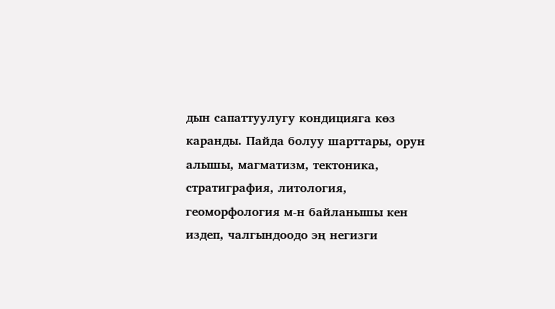дын сапаттуулугу кондицияга көз каранды. Пайда болуу шарттары, орун алышы, магматизм, тектоника, стратиграфия, литология, геоморфология м-н байланышы кен издеп, чалгындоодо эң негизги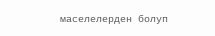маселелерден болуп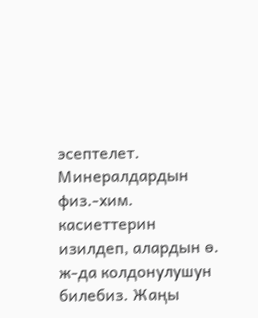эсептелет. Минералдардын физ.-хим. касиеттерин изилдеп, алардын ө. ж-да колдонулушун билебиз. Жаңы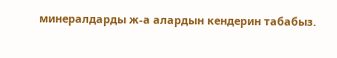минералдарды ж-а алардын кендерин табабыз.